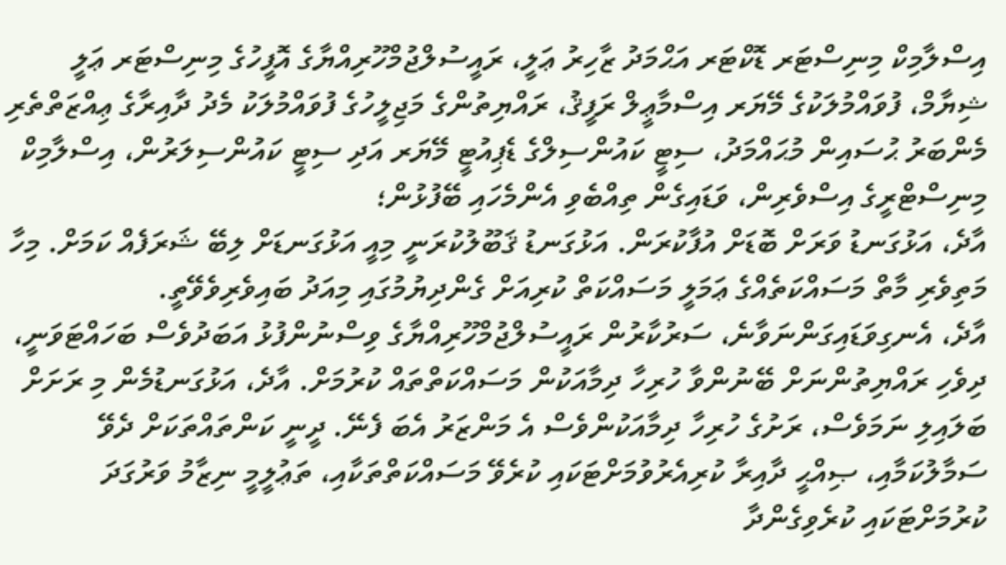އިސްލާމިކް މިނިސްޓަރ ޑޮކްޓަރ އަޙްމަދު ޒާހިރު ޢަލީ، ރައީސުލްޖުމްހޫރިއްޔާގެ އޮފީހުގެ މިނިސްޓަރ ޢަލީ ޝިޔާމް، ފުވައްމުލަކުގެ މޭޔަރ އިސްމާޢީލް ރަފީޤު، ރައްޔިތުންގެ މަޖިލީހުގެ ފުވައްމުލަކު މެދު ދާއިރާގެ ޢިއްޒަތްތެރި މެންބަރު ޙުސައިން މުޙައްމަދު، ސިޓީ ކައުންސިލްގެ ޑެޕިއުޓީ މޭޔަރ އަދި ސިޓީ ކައުންސިލަރުން، އިސްލާމިކް މިނިސްޓްރީގެ އިސްވެރިން، ވަޑައިގެން ތިއްބެވި އެންމެހައި ބޭފުޅުން؛
އާދެ، އަޅުގަނޑު ވަރަށް ބޮޑަށް އުފާކުރަން. އަޅުގަނޑު ޤަބޫލުކުރަނީ މިއީ އަޅުގަނޑަށް ލިބޭ ޝަރަފެއް ކަމަށް. މިހާ މަތިވެރި މާތް މަސައްކަތެއްގެ ޢަމަލީ މަސައްކަތް ކުރިއަށް ގެންދިޔުމުގައި މިއަދު ބައިވެރިވެވޭތީ.
އާދެ، އެނގިވަޑައިގަންނަވާނެ، ސަރުކާރުން ރައީސުލްޖުމްހޫރިއްޔާގެ ވިސްނުންފުޅު އަބަދުވެސް ބަހައްޓަވަނީ، ދިވެހި ރައްޔިތުންނަށް ބޭނުންވާ ހުރިހާ ދިމާއަކުން މަސައްކަތްތައް ކުރުމަށް. އާދެ، އަޅުގަނޑުމެން މި ރަށަށް ބަލައިލި ނަމަވެސް، ރަށުގެ ހުރިހާ ދިމާއަކުންވެސް އެ މަންޒަރު އެބަ ފެނޭ. ދީނީ ކަންތައްތަކަށް ދެވޭ ސަމާލުކަމާއި، ޞިއްޙީ ދާއިރާ ކުރިއެރުވުމަށްޓަކައި ކުރެވޭ މަސައްކަތްތަކާއި، ތަޢުލީމީ ނިޒާމު ވަރުގަދަ ކުރުމަށްޓަކައި ކުރެވިގެންދާ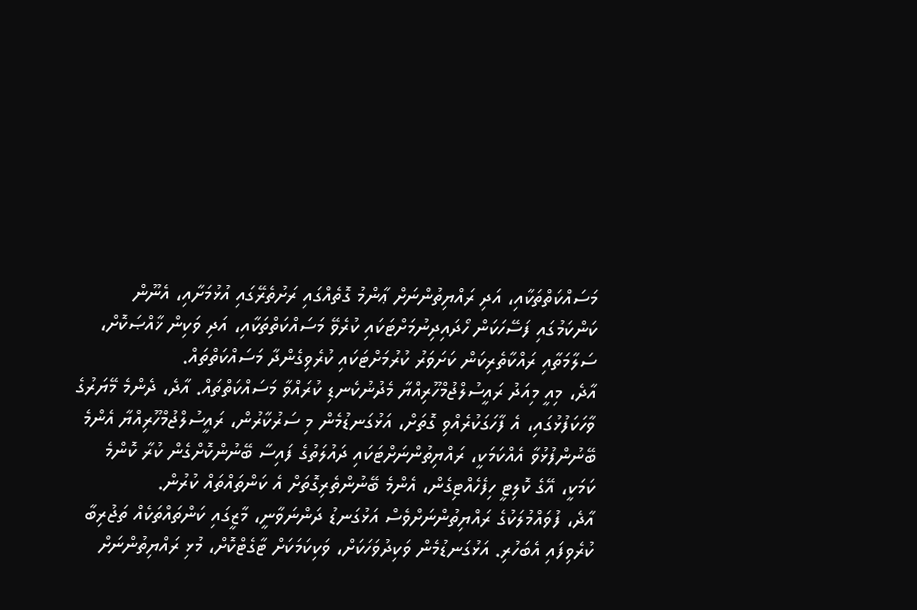މަސައްކަތްތަކާއި، އަދި ރައްޔިތުންނަށް ޢާންމު ގޮތެއްގައި ރަށުތެރޭގައި އުޅުމަށާއި، އެނޫން ކަންކަމުގައި ފަސޭހަކަން ހޯދައިދިނުމަށްޓަކައި ކުރެވޭ މަސައްކަތްތަކާއި، އަދި ވަކިން ޚާއްޞަކޮށް، ސަލާމަތާއި ރައްކާތެރިކަން ކަށަވަރު ކުރުމަށްޓަކައި ކުރެވިގެންދާ މަސައްކަތްތައް.
އާދެ، މިއީ މިއަދު ރައީސުލްޖުމްހޫރިއްޔާ މެދުނުކެނޑި ކުރައްވާ މަސައްކަތްތައް. އާދެ، ދެންމެ މޭޔަރުގެ ވާހަކަފުޅުގައި، އެ ފާހަގަކުރެއްވި ގޮތަށް، އަޅުގަނޑުމެން މި ސަރުކާރުން، ރައީސުލްޖުމްހޫރިއްޔާ އެންމެ ބޭނުންފުޅުވާ އެއްކަމަކީ، ރައްޔިތުންނަށްޓަކައި ދައުލަތުގެ ފައިސާ ބޭނުންކޮށްގެން ކުރާ ކޮންމެ ކަމަކީ، އޭގެ ކޮލިޓީ ހިފެހެއްޓިގެން، އެންމެ ބޭނުންތެރިގޮތަށް އެ ކަންތައްތައް ކުރުން.
އާދެ، ފުވައްމުލަކުގެ ރައްޔިތުންނަށްވެސް އަޅުގަނޑު ދަންނަވާނީ، މާޒީގައި ކަންތައްތަކެއް ތަޖުރިބާ ކުރެވިފައި އެބަހުރި. އަޅުގަނޑުމެން ވަކިދުވަހަކަށް، ވަކިކަމަކަށް ޓާގެޓްކޮށް، މުޅި ރައްޔިތުންނަށް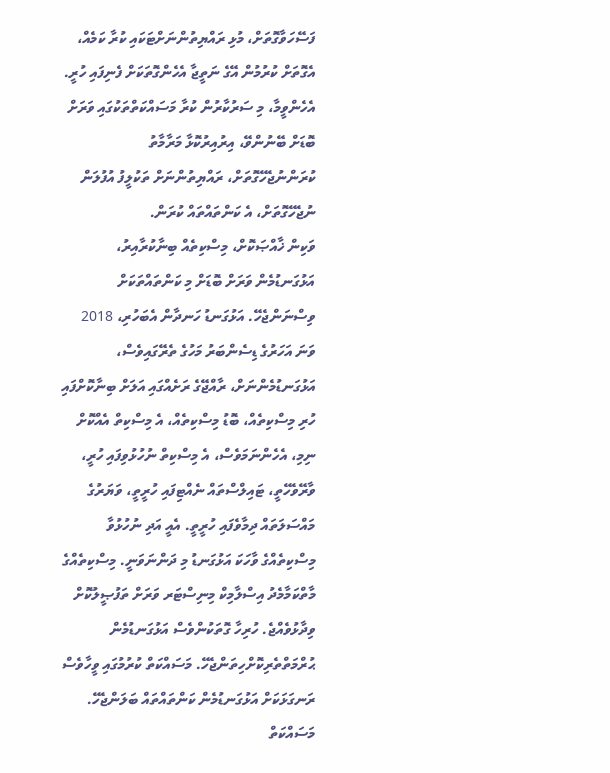ފަސޭހަވާގޮތަށް، މުޅި ރައްޔިތުންނަށްޓަކައި ކުރާ ކަމެއް، އެގޮތަށް ކުރުމުން އޭގެ ނަތީޖާ އެހެންގޮތަކަށް ފެނިފައި ހުރީ. އެހެންވީމާ، މި ސަރުކާރުން ކުރާ މަސައްކަތްތަކުގައި ވަރަށް ބޮޑަށް ބޭނުންވޭ، އިރުއިރުކޮޅާ މަރާމާތު ކުރަންނުޖެހޭގޮތަށް، ރައްޔިތުންނަށް ތަކުލީފު އުފުލަން ނުޖެހޭގޮތަށް، އެ ކަންތައްތައް ކުރަން.
ވަކިން ޚާއްޞަކޮށް، މިސްކިތެއް ބިނާކުރާއިރު، އަޅުގަނޑުމެން ވަރަށް ބޮޑަށް މި ކަންތައްތަކަށް ވިސްނަންޖެހޭ. އަޅުގަނޑު ހަނދާން އެބަހުރި، 2018 ވަނަ އަހަރުގެ ޑިސެންބަރު މަހުގެ ތެރޭގައިވެސް، އަޅުގަނޑުމެންނަށް، ރާއްޖޭގެ ރަށެއްގައި އަލަށް ބިނާކޮށްފައި ހުރި މިސްކިތެއް، ބޮޑު މިސްކިތެއް، އެ މިސްކިތް އެއްކޮށް ނިމި، އެހެންނަމަވެސް، އެ މިސްކިތް ނުހުޅުވިފައި ހުރީ، ވާރޭވެހޭތީ، ޓައިލްސްތައް ނެއްޓިފައި ހުރީތީ، ވަޔަރުގެ މައްސަލަތައް ދިމާވެފައި ހުރީތީ. އެއީ އަދި ނުހުޅުވާ މިސްކިތެއްގެ ވާހަކަ އަޅުގަނޑު މި ދަންނަވަނީ. މިސްކިތެއްގެ މާތްކަމާމެދު އިސްލާމިކް މިނިސްޓަރ ވަރަށް ތަފުޞީލުކޮށް ވިދާޅުވެއްޖެ. ހުރިހާ ގޮތަކުންވެސް އަޅުގަނޑުމެން ޙުރްމަތްތެރިކޮށްހިތަންޖެހޭ. މަސައްކަތް ކުރުމުގައި ވީހާވެސް ރަނގަޅަކަށް އަޅުގަނޑުމެން ކަންތައްތައް ބަލަންޖެހޭ. މަސައްކަތް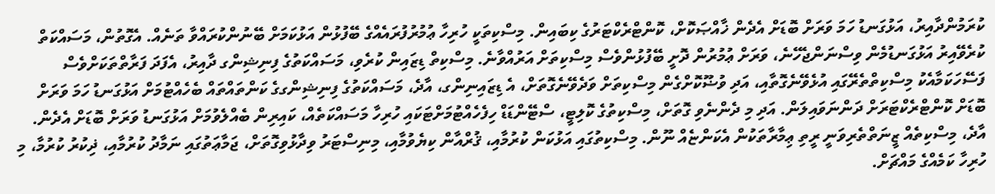ކުރަމުންދާއިރު، އަޅުގަނޑު ހަމަ ވަރަށް ބޮޑަށް އެދެން ޚާއްޞަކޮށް، ކޮންޓްރެކްޓަރުގެ ކިބައިން. މިސްކިތަކީ ހުރިހާ ޢުމުރުފުރައެއްގެ ބޭފުޅުން އަޅުކަމަށް ބޭނުންކުރައްވާ ތަނެއް. އެގޮތުން، މަސައްކަތް ކުރެވޭއިރު އަޅުގަނޑުމެން ވިސްނަންޖެހޭނެ، ވަރަށް ޢުމުރުން ދޮށީ ބޭފުޅުންވެސް މިސްކިތަށް އަރުއްވާނެ. މިސްކިތް ޑިޒައިން ކުރެވި، މަސައްކަތުގެ ފިނިޝިންގ ދާއިރު، އެފަދަ ފަރާތްތަކަށްވެސް ފަސޭހަކަމާއެކު މިސްކިތްތެރޭގައި އުޅެވޭނެގޮތާއި، އަދި ވުޟޫކޮށްގެން މިސްކިތަށް ވަދެވޭނެގޮތަށް، އެ ޑިޒައިނިންގ، އާދެ، މަސައްކަތުގެ ފިނިޝިންގގެ ކަންތައްތައް ބެހެއްޓުމަށް އަޅުގަނޑު ހަމަ ވަރަށް ބޮޑަށް ކޮންޓްރެކްޓަރަށް ދަންނަވައިލަން. އަދި މި ދެންނެވި ގޮތަށް، މިސްކިތުގެ ކޮލިޓީ، ސްޓޭންޑަޑް ހިފެހެއްޓުމަށްޓަކައި ހުރިހާ މަސައްކަތެއް، ކައިރިން ބެއްލެވުމަށް އަޅުގަނޑު ވަރަށް ބޮޑަށް އެދެން.
އާދެ، މިސްކިތެއް ޒީނަތްތެރިވަނީ ރީތި ޢިމާރާތަކުން އެކަންޏެއް ނޫން. މިސްކިތުގައި އަޅުކަން ކުރުމާއި، ޤުރްއާން ކިޔެވުމާއި، މިނިސްޓަރު ވިދާޅުވިގޮތަށް، ޖަމާޢަތުގައި ނަމާދު ކުރުމާއި، ޛިކުރު ކުރުމާ، މި ހުރިހާ ކަމެއްގެ މައްޗަށް.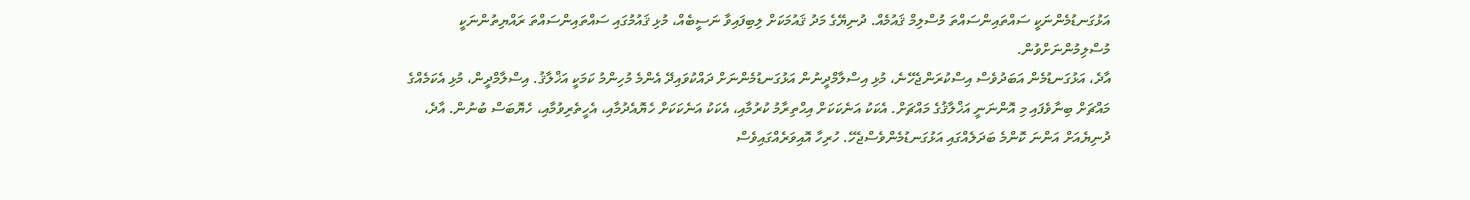އަޅުގަނޑުމެންނަކީ ސައްތައިންސައްތަ މުސްލިމް ޤައުމެއް. ދުނިޔޭގެ މަދު ޤައުމަކަށް ލިބިފައިވާ ނަސީބެއް، މުޅި ޤައުމުގައި ސައްތައިންސައްތަ ރައްޔިތުންނަކީ މުސްލިމުންނަށްވުން.
އާދެ، އަޅުގަނޑުމެން އަބަދުވެސް އިސްކުރަންޖެހޭނެ، މުޅި އިސްލާމްދީނުން އަޅުގަނޑުމެންނަށް ދައްކުވައިދޭ އެންމެ މުހިންމު ކަމަކީ އަޚްލާޤު. އިސްލާމްދީން، މުޅި އެކަމެއްގެ މައްޗަށް ބިނާވެފައި މި އޮންނަނީ އަޚްލާޤުގެ މައްޗަށް. އެކަކު އަނެކަކަށް އިޙްތިރާމު ކުރުމާއި، އެކަކު އަނެކަކަށް ހެޔޮއެދުމާއި، އެހީތެރިވުމާއި، ހެޔޮބަސް ބުނުން. އާދެ، ދުނިޔެއަށް އަންނަ ކޮންމެ ބަދަލެއްގައި އަޅުގަނޑުމެންވެސްޖެހޭ. ހުރިހާ އޮއިވަރެއްގައިވެސް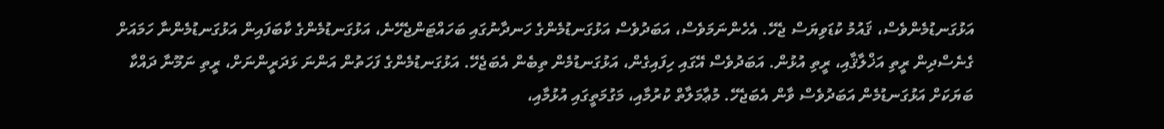އަޅުގަނޑުމެންވެސް، ޤައުމު ކުޑަވިޔަސް ޖެހޭ. އެހެންނަމަވެސް، އަބަދުވެސް އަޅުގަނޑުމެންގެ ހަނދާނުގައި ބަހައްޓަންޖެހޭނެ، އަޅުގަނޑުމެންގެ ކާބަފައިން އަޅުގަނޑުމެންނާ ހަމައަށް ގެނެސްދިން ރީތި އަޚްލާޤާއި، ރީތި އުޅުން. އަބަދުވެސް އޭގައި ހިފައިގެން، އަޅުގަނޑުމެން ތިބެން އެބަޖެހޭ. އަޅުގަނޑުމެންގެ ފަހަތުން އަންނަ ޅަދަރީންނަށް، ރީތި ނަމޫނާ ދައްކާ ބަޔަކަށް އަޅުގަނޑުމެން އަބަދުވެސް ވާން އެބަޖެހޭ. މުޢާމަލާތް ކުރުމާއި، މަގުމަތީގައި އުޅުމާއި،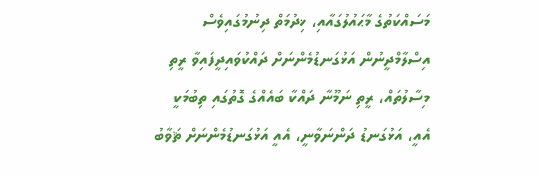މަސައްކަތުގެ މާޙައުލުގައާއި، ޚިދުމަތް ދިނުމުގައިވެސް އިސްލާމްދީނުން އަޅުގަނޑުމެންނަށް ދައްކުވައިދީފައިވާ ރީތި މިސާލުތައް، ރީތި ނަމޫނާ ދައްކާ ބައެއްގެ ގޮތުގައި ތިބުމަކީ އެއީ، އަޅުގަނޑު ދަންނަވާނީ، އެއީ އަޅުގަނޑުމެންނަށް ޘަވާބު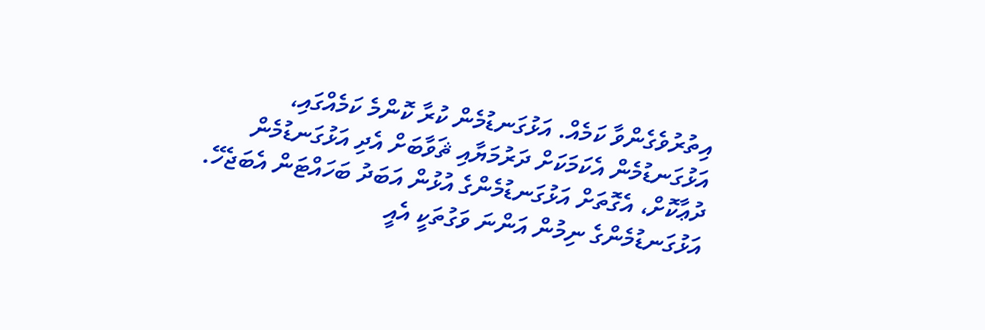އިތުރުވެގެންވާ ކަމެއް. އަޅުގަނޑުމެން ކުރާ ކޮންމެ ކަމެއްގައި، އަޅުގަނޑުމެން އެކަމަކަށް ދަރުމަޔާއި ޘަވާބަށް އެދި އަޅުގަނޑުމެން ދުޢާކޮށް، އެގޮތަށް އަޅުގަނޑުމެންގެ އުޅުން އަބަދު ބަހައްޓަން އެބަޖެހޭ.
އަޅުގަނޑުމެންގެ ނިމުން އަންނަ ވަގުތަކީ އެއީ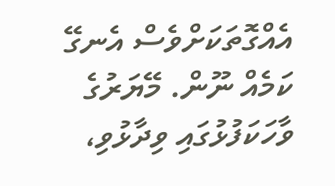އެއްގޮތަކަށްވެސް އެނގޭ ކަމެއް ނޫން. މޭޔަރުގެ ވާހަކަފުޅުގައި ވިދާޅުވި،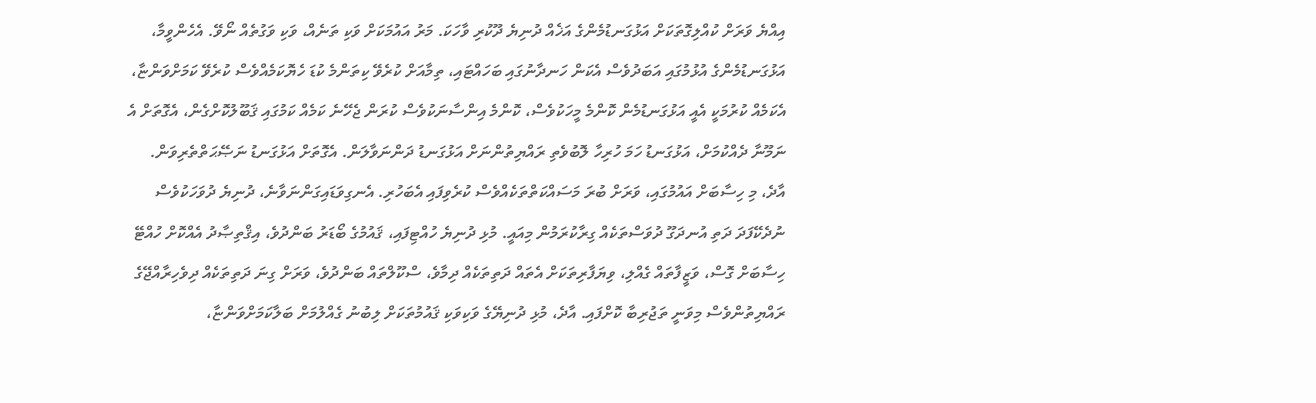އިއްޔެ ވަރަށް ކުއްލިގޮތަކަށް އަޅުގަނޑުމެންގެ އަޚެއް ދުނިޔެ ދޫކުރި ވާހަކަ. މަރު އައުމަކަށް ވަކި ތަނެއް، ވަކި ވަގުތެއް ނޯވޭ. އެހެންވީމާ، އަޅުގަނޑުމެންގެ އުޅުމުގައި އަބަދުވެސް އެކަން ހަނދާނުގައި ބަހައްޓައި، ތިމާއަށް ކުރެވޭ ކިތަންމެ ކުޑަ ހެޔޮކަމެއްވެސް ކުރެވޭ ކަމަށްވަންޏާ، އެކަމެއް ކުރުމަކީ އެއީ އަޅުގަނޑުމެން ކޮންމެ މީހަކުވެސް، ކޮންމެ އިންސާނަކުވެސް ކުރަން ޖެހޭނެ ކަމެއް ކަމުގައި ޤަބޫލުކޮށްގެން، އެގޮތަށް އެ ނަމޫނާ ދެއްކުމަށް، އަޅުގަނޑު ހަމަ ހުރިހާ ލޮބުވެތި ރައްޔިތުންނަށް އަޅުގަނޑު ދަންނަވާލަން. އެގޮތަށް އަޅުގަނޑު ނަޞޭޙަތްތެރިވަން.
އާދެ، މި ހިސާބަށް އައުމުގައި، ވަރަށް ބުރަ މަސައްކަތްތަކެއްވެސް ކުރެވިފައި އެބަހުރި. އެނގިވަޑައިގަންނަވާނެ، ދުނިޔެ ދުވަހަކުވެސް ނުދެކޭފަދަ ދަތި އުނދަގޫ ދުވަސްތަކެއް ގިރާކުރަމުން މިއައީ. މުޅި ދުނިޔެ ހުއްޓިފައި، ޤައުމުގެ ބޯޑަރު ބަންދުވެ، އިޤްތިޞާދު އެއްކޮށް ހުއްޓޭ ހިސާބަށް ގޮސް، ވަޒީފާތައް ގެއްލި، ވިޔަފާރިތަކަށް އެތައް ދަތިތަކެއް ދިމާވެ، ސްކޫލްތައް ބަންދުވެ، ވަރަށް ގިނަ ދަތިތަކެއް ދިވެހިރާއްޖޭގެ ރައްޔިތުންވެސް މިވަނީ ތަޖުރިބާ ކޮށްފައި. އާދެ، މުޅި ދުނިޔޭގެ ވަކިވަކި ޤައުމުތަކަށް ލިބުނު ގެއްލުމަށް ބަލާކަމަށްވަންޏާ،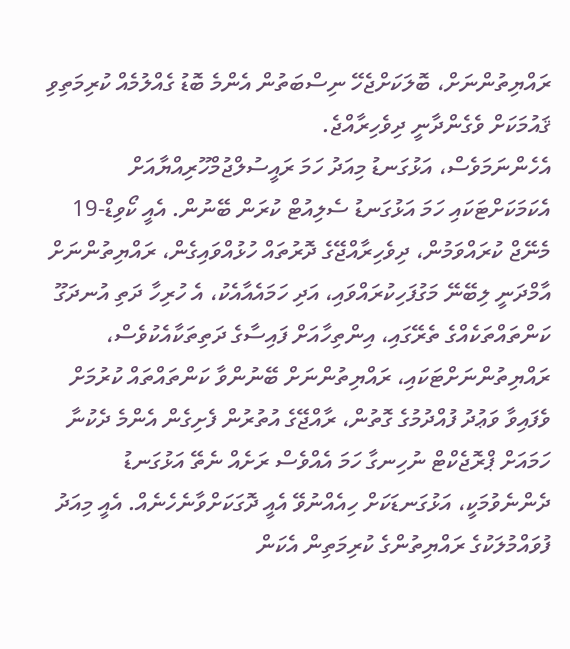ރައްޔިތުންނަށް، ބޮލަކަށްޖެހޭ ނިސްބަތުން އެންމެ ބޮޑު ގެއްލުމެއް ކުރިމަތިވި ޤައުމަކަށް ވެގެންދާނީ ދިވެހިރާއްޖެ.
އެހެންނަމަވެސް، އަޅުގަނޑު މިއަދު ހަމަ ރައީސުލްޖުމްހޫރިއްޔާއަށް އެކަމަކަށްޓަކައި ހަމަ އަޅުގަނޑު ސެލިއުޓް ކުރަން ބޭނުން. އެއީ ކޯވިޑް-19 މެނޭޖް ކުރައްވަމުން، ދިވެހިރާއްޖޭގެ ދޮރުތައް ހުޅުއްވައިގެން، ރައްޔިތުންނަށް އާމްދަނީ ލިބޭނޭ މަގުފަހިކުރައްވައި، އަދި ހަމައެއާއެކު، އެ ހުރިހާ ދަތި އުނދަގޫ ކަންތައްތަކެއްގެ ތެރޭގައި، އިންތިހާއަށް ފައިސާގެ ދަތިތަކާއެކުވެސް، ރައްޔިތުންނަށްޓަކައި، ރައްޔިތުންނަށް ބޭނުންވާ ކަންތައްތައް ކުރުމަށް ވެފައިވާ ވަޢުދު ފުއްދުމުގެ ގޮތުން، ރާއްޖޭގެ އުތުރުން ފެށިގެން އެންމެ ދެކުނާ ހަމައަށް ޕްރޮޖެކްޓް ނުހިނގާ ހަމަ އެއްވެސް ރަށެއް ނެތޭ އަޅުގަނޑު ދެންނެވުމަކީ، އަޅުގަނޑަކަށް ހިއެއްނުވޭ އެއީ ދޮގަކަށްވާނެހެނެއް. އެއީ މިއަދު ފުވައްމުލަކުގެ ރައްޔިތުންގެ ކުރިމަތިން އެކަން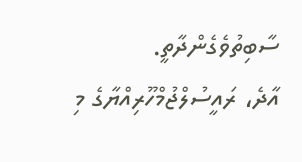ސާބިތުވެގެންދާތީ.
އާދެ، ރައީސުލްޖުމްހޫރިއްޔާގެ މި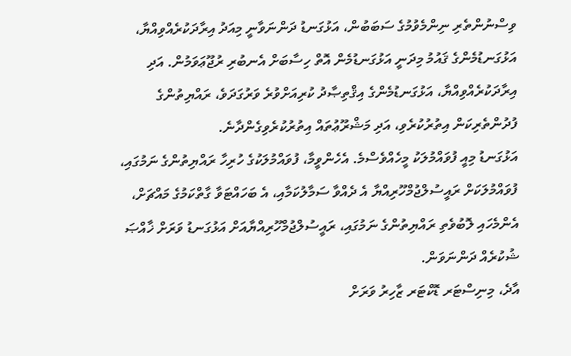ވިސްނުންތެރި ނިންމެވުމުގެ ސަބަބުން، އަޅުގަނޑު ދަންނަވާނީ މިއަދު އިރާދަކުރެއްވިއްޔާ، އަޅުގަނޑުމެންގެ ޤައުމު މިދަނީ އަޅުގަނޑުމެން އޮތް ހިސާބަށް އެނބުރި ރުޖޫޢަވަމުން. އަދި އިރާދަކުރެއްވިއްޔާ، އަޅުގަނޑުމެންގެ އިޤްތިޞާދު ކުރިއަށްވުރެ ވަރުގަދަވެ، ރައްޔިތުންގެ ފުދުންތެރިކަން އިތުރުކުރެވި، އަދި މަޝްރޫޢުތައް އިތުރުކުރެވިގެންދާނެ.
އަޅުގަނޑު މިއީ ފުވައްމުލަކު މީހެއްވެސްމެ. އެހެންވީމާ، ފުވައްމުލަކުގެ ހުރިހާ ރައްޔިތުންގެ ނަމުގައި، ފުވައްމުލަކަށް ރައީސުލްޖުމްހޫރިއްޔާ އެ ދެއްވާ ސަމާލުކަމާއި، އެ ބަހައްޓަވާ ގާތްކަމުގެ މައްޗަށް، އެންމެހައި ލޮބުވެތި ރައްޔިތުންގެ ނަމުގައި، ރައީސުލްޖުމްހޫރިއްޔާއަށް އަޅުގަނޑު ވަރަށް ޚާއްޞަ ޝުކުރެއް ދަންނަވަން.
އާދެ، މިނިސްޓަރ ޑޮކްޓަރ ޒާހިރު ވަރަށް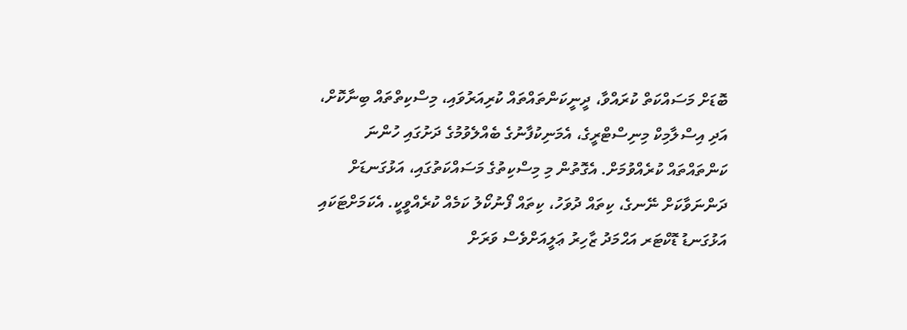ބޮޑަށް މަސައްކަތް ކުރައްވާ، ދީނީކަންތައްތައް ކުރިއަރުވައި، މިސްކިތްތައް ބިނާކޮށް، އަދި އިސްލާމިކް މިނިސްޓްރީގެ، އެމަނިކުފާނުގެ ބެއްލެވުމުގެ ދަށުގައި ހުންނަ ކަންތައްތައް ކުރެއްވުމަށް. އެގޮތުން މި މިސްކިތުގެ މަސައްކަތުގައި، އަޅުގަނޑަށް ދަންނަވާކަށް ނޭނގެ، ކިތައް ދުވަހު، ކިތައް ފޯނުކޯލު ކަމެއް ކުރެއްވީކީ. އެކަމަށްޓަކައި އަޅުގަނޑު ޑޮކްޓަރ އަޙްމަދު ޒާހިރު ޢަލީއަށްވެސް ވަރަށް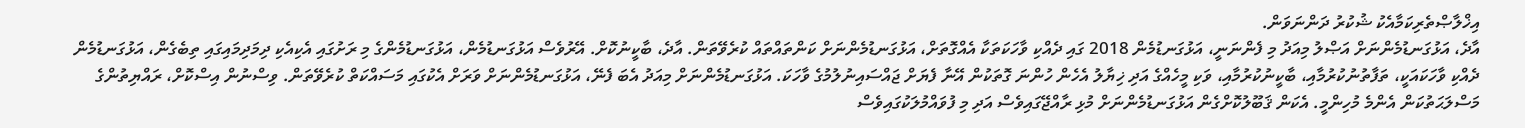އިޚްލާޞްތެރިކަމާއެކު ޝުކުރު ދަންނަވަން.
އާދެ، އަޅުގަނޑުމެންނަށް އަޞްލު މިއަދު މި ފެންނަނީ، އަޅުގަނޑުމެން 2018 ގައި ދެއްކި ވާހަކަތަކާ އެއްގޮތަށް، އަޅުގަނޑުމެންނަށް ކަންތައްތައް ކުރެވޭތަން. އާދެ، ބާކީނުކޮށް. އޭރުވެސް އަޅުގަނޑުމެން، އަޅުގަނޑުމެންގެ މި ރަށުގައި އެކިއެކި ދިމަދިމައިގައި ތިބެގެން، އަޅުގަނޑުމެން ދެއްކި ވާހަކައަކީ، ތަފާތުނުކުރުމާއި، ބާކީނުކުރުމާއި، ވަކި މީހެއްގެ އަދި ޚިޔާލު އެހެން ހުންނަ ގޮތަކުން އޭނާ ފެޔަށް ޖައްސައިނުލުމުގެ ވާހަކަ. އަޅުގަނޑުމެންނަށް މިއަދު އެބަ ފެނޭ، އަޅުގަނޑުމެންނަށް ވަރަށް އެކުގައި މަސައްކަތް ކުރެވޭތަން. ވިސްނުން އިސްކޮށް، ރައްޔިތުންގެ މަސްލަޙަތުކަން އެންމެ މުހިންމީ. އެކަން ޤަބޫލުކޮށްގެން އަޅުގަނޑުމެންނަށް މުޅި ރާއްޖޭގައިވެސް އަދި މި ފުވައްމުލަކުގައިވެސް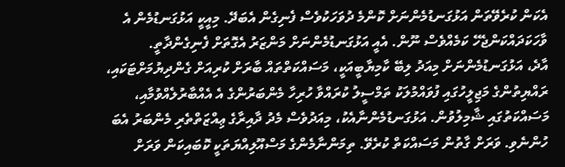އެކަން ކުރެވޭތަން އަޅުގަނޑުމެންނަށް ކޮންމެ ދުވަހަކުވެސް ފެނިގެން އެބަދޭ. މިއީކީ އަޅުގަނޑުމެން އެ ވާހަކަދައްކަންޖެހޭ ކަމެއްވެސް ނޫން. އެއީ އަޅުގަނޑުމެންނަށް މަންޒަރު އެގޮތަށް ފެނިގެންދާތީ.
އާދެ، އަޅުގަނޑުމެންނަށް މިއަދު ލިބޭ ކާމިޔާބީއަކީ، މަސައްކަތްތައް ބާރަށް ކުރިއަށް ގެންދިޔުމަށްޓަކައި، ރައްޔިތުންގެ މަޖިލީހުގައި ފުވައްމުލަކު ތަމްސީލު ކުރައްވާ ހުރިހާ މެންބަރުންގެ އެ އެއްބާރުލެއްވުމާއި، މަސައްކަތުގައި ޝާމިލުވުން. އަޅުގަނޑުމެންނާއެކު، މިއަދުވެސް މެދު ދާއިރާގެ ޢިއްޒަތްތެރި މެންބަރު އެބަ ހުންނެވި. ވަރަށް ގާތުން މަސައްކަތް ކުރެވޭ. ތިމަންނާމެންގެ މަސްއޫލިއްޔަތަކީ ކޮބައިކަން ވަރަށް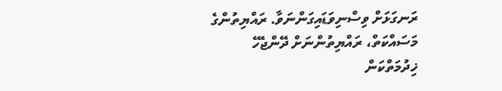ރަނގަޅަށް ވިސްނިވަޑައިގަންނަވާ. ރައްޔިތުންގެ މަސައްކަތް، ރައްޔިތުންނަށް ދޭންޖެހޭ ޚިދުމަތްކަން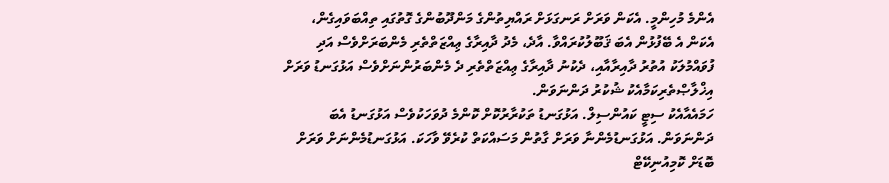އެންމެ މުހިންމީ. އެކަން ވަރަށް ރަނގަޅަށް ރައްޔިތުންގެ މަންދޫބުންގެ ގޮތުގައި ތިއްބަވައިގެން، އެކަން އެ ބޭފުޅުން އެބަ ޤަބޫލުކުރައްވާ. އާދެ، މެދު ދާއިރާގެ ޢިއްޒަތްތެރި މެންބަރަށްވެސް އަދި ފުވައްމުލަކު އުތުރު ދާއިރާއާއި، ދެކުނު ދާއިރާގެ ޢިއްޒަތްތެރި ދެ މެންބަރުންނަށްވެސް އަޅުގަނޑު ވަރަށް އިޚްލާޞްތެރިކަމާއެކު ޝުކުރު ދަންނަވަން.
ހަމައެއާއެކު ސިޓީ ކައުންސިލް. އަޅުގަނޑު ތަކުރާރުކޮށް ކޮންމެ ދުވަހަކުވެސް އަޅުގަނޑު އެބަ ދަންނަވަން. އަޅުގަނޑުމެންނާ ވަރަށް ގާތުން މަސައްކަތް ކުރެވޭ ވާހަކަ. އަޅުގަނޑުމެންނަށް ވަރަށް ބޮޑަށް ކޮމިއުނިކޭޓް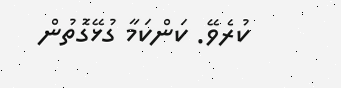ކުރެވޭ. ކަންކަމާ ގުޅޭގޮތުން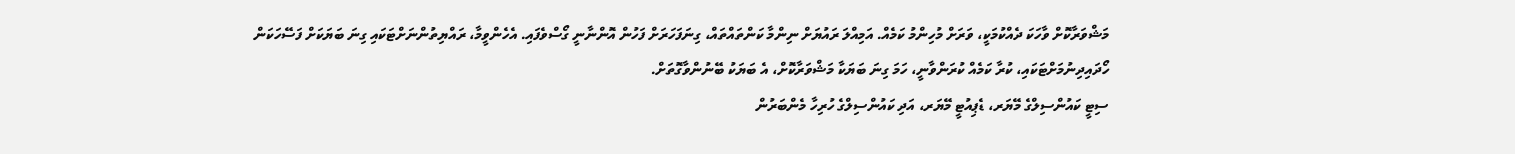މަޝްވަރާކޮށް ވާހަކަ ދެއްކުމަކީ، ވަރަށް މުހިންމު ކަމެއް. އަމިއްލަ ރައުޔަށް ނިންމާ ކަންތައްތައް، ގިނަފަހަރަށް ފަހުން އޮންނާނީ ގޯސްވެފައި. އެހެންވީމާ، ރައްޔިތުންނަށްޓަކައި ގިނަ ބަޔަކަށް ފަސޭހަކަން ހޯދައިދިނުމަށްޓަކައި، ކުރާ ކަމެއް ކުރަންވާނީ، ހަމަ ގިނަ ބަޔަކާ މަޝްވަރާކޮށް، އެ ބަޔަކު ބޭނުންވާގޮތަށް.
ސިޓީ ކައުންސިލްގެ މޭޔަރ، ޑެޕިއުޓީ މޭޔަރ، އަދި ކައުންސިލްގެ ހުރިހާ މެންބަރުން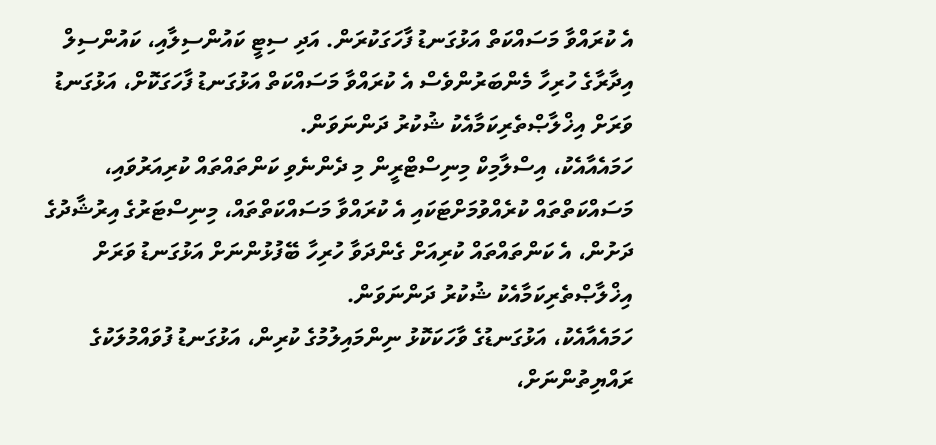އެ ކުރައްވާ މަސައްކަތް އަޅުގަނޑު ފާހަގަކުރަން. އަދި ސިޓީ ކައުންސިލާއި، ކައުންސިލް އިދާރާގެ ހުރިހާ މެންބަރުންވެސް އެ ކުރައްވާ މަސައްކަތް އަޅުގަނޑު ފާހަގަކޮށް، އަޅުގަނޑު ވަރަށް އިޚްލާޞްތެރިކަމާއެކު ޝުކުރު ދަންނަވަން.
ހަމައެއާއެކު، އިސްލާމިކް މިނިސްޓްރީން މި ދެންނެވި ކަންތައްތައް ކުރިއަރުވައި، މަސައްކަތްތައް ކުރެއްވުމަށްޓަކައި އެ ކުރައްވާ މަސައްކަތްތައް، މިނިސްޓަރުގެ އިރުޝާދުގެ ދަށުން، އެ ކަންތައްތައް ކުރިއަށް ގެންދަވާ ހުރިހާ ބޭފުޅުންނަށް އަޅުގަނޑު ވަރަށް އިޚްލާޞްތެރިކަމާއެކު ޝުކުރު ދަންނަވަން.
ހަމައެއާއެކު، އަޅުގަނޑުގެ ވާހަކަކޮޅު ނިންމައިލުމުގެ ކުރިން، އަޅުގަނޑު ފުވައްމުލަކުގެ ރައްޔިތުންނަށް،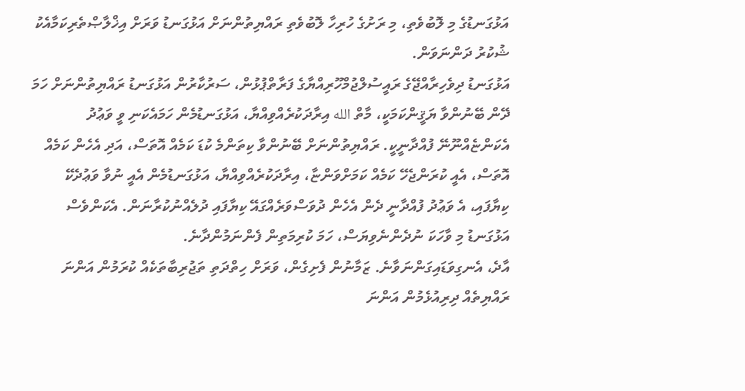އަޅުގަނޑުގެ މި ލޮބުވެތި، މި ރަށުގެ ހުރިހާ ލޮބުވެތި ރައްޔިތުންނަށް އަޅުގަނޑު ވަރަށް އިޚްލާޞްތެރިކަމާއެކު ޝުކުރު ދަންނަވަން.
އަޅުގަނޑު ދިވެހިރާއްޖޭގެ ރައީސުލްޖުމްހޫރިއްޔާގެ ފަރާތްޕުޅުން، ސަރުކާރުން އަޅުގަނޑު ރައްޔިތުންނަށް ހަމަ ދޭން ބޭނުންވާ ޔަޤީންކަމަކީ، މާތް الله އިރާދަކުރެއްވިއްޔާ، އަޅުގަނޑުމެން ހަމައެކަނި ވީ ވަޢުދު އެކަންޏެއްނޫނޭ ފުއްދާނީކީ. ރައްޔިތުންނަށް ބޭނުންވާ ކިތަންމެ ކުޑަ ކަމެއް އޮތަސް، އަދި އެހެން ކަމެއް އޮތަސް، އެއީ ކުރަންޖެހޭ ކަމެއް ކަމަށްވަންޏާ، އިރާދަކުރެއްވިއްޔާ، އަޅުގަނޑުމެން އެއީ ނުވާ ވަޢުދެކޭ ކިޔާފައި، އެ ވަޢުދު ފުއްދާނީ ދެން އެހެން ދުވަސްވަރެއްގައޭ ކިޔާފައި ދުލެއްނުކުރާނަން. އެކަންވެސް އަޅުގަނޑު މި ވާހަކަ ނުދެންނެވިޔަސް، ހަމަ ކުރިމަތިން ފެންނަމުންދާނެ.
އާދެ، އެނގިވަޑައިގަންނަވާނެ. ޒަމާނުން ފެށިގެން، ވަރަށް ހިތްދަތި ތަޖުރިބާތަކެއް ކުރަމުން އަންނަ ރައްޔިތެއް ދިރިއުޅެމުން އަންނަ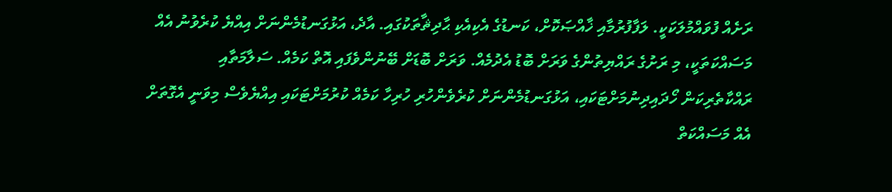ރަށެއް ފުވައްމުލަކަކީ. ލަފާފުރުމާއި ޚާއްޞަކޮށް، ކަނޑުގެ އެކިއެކި ޙާދިޘާތަކުގައި. އާދެ، އަޅުގަނޑުމެންނަށް އިއްޔެ ކުރެވުނު އެއް މަސައްކަތަކީ، މި ރަށުގެ ރައްޔިތުންގެ ވަރަށް ބޮޑު އެދުމެއް. ވަރަށް ބޮޑަށް ބޭނުންވެފައި އޮތް ކަމެއް. ސަލާމަތާއި ރައްކާތެރިކަން ހޯދައިދިނުމަށްޓަކައި، އަޅުގަނޑުމެންނަށް ކުރެވެންހުރި ހުރިހާ ކަމެއް ކުރުމަށްޓަކައި އިއްޔެވެސް މިވަނީ އެގޮތަށް އެއް މަސައްކަތް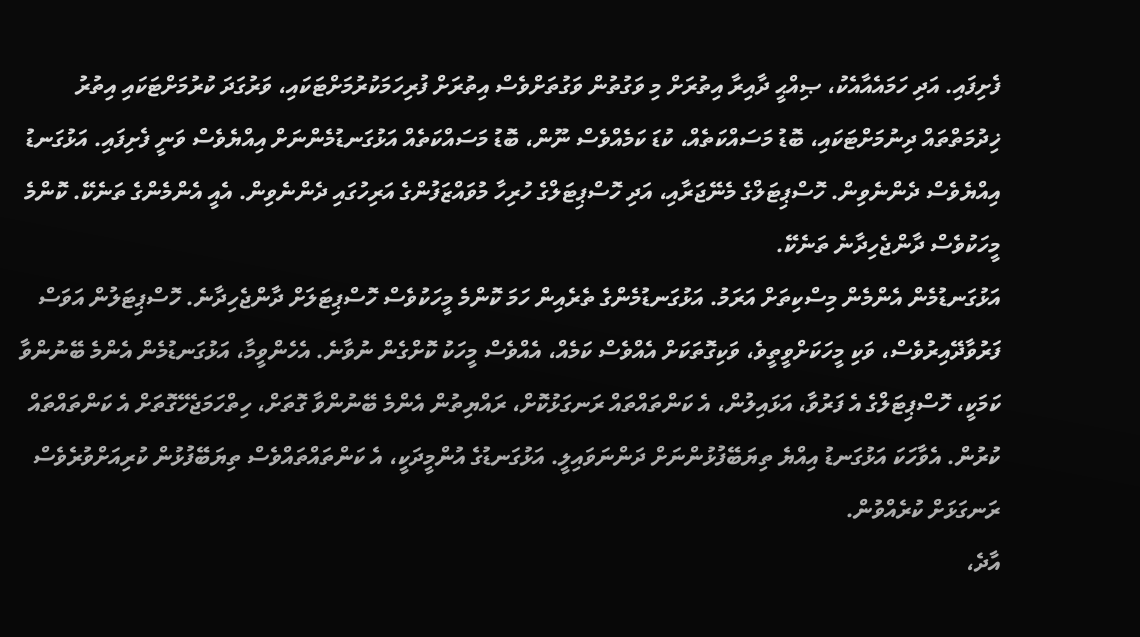ފެށިފައި. އަދި ހަމައެއާއެކު، ޞިއްޙީ ދާއިރާ އިތުރަށް މި ވަގުތުން ވަގުތަށްވެސް އިތުރަށް ފުރިހަމަކުރުމަށްޓަކައި، ވަރުގަދަ ކުރުމަށްޓަކައި އިތުރު ޚިދުމަތްތައް ދިނުމަށްޓަކައި، ބޮޑު މަސައްކަތެއް، ކުޑަ ކަމެއްވެސް ނޫން، ބޮޑު މަސައްކަތެއް އަޅުގަނޑުމެންނަށް އިއްޔެވެސް ވަނީ ފެށިފައި. އަޅުގަނޑު އިއްޔެވެސް ދެންނެވިން. ހޮސްޕިޓަލްގެ މެނޭޖަރާއި، އަދި ހޮސްޕިޓަލްގެ ހުރިހާ މުވައްޒަފުންގެ އަރިހުގައި ދެންނެވިން. އެއީ އެންމެންގެ ތަނެކޭ. ކޮންމެ މީހަކުވެސް ދާންޖެހިދާނެ ތަނެކޭ.
އަޅުގަނޑުމެން އެންމެން މިސްކިތަށް އަރަމު. އަޅުގަނޑުމެންގެ ތެރެއިން ހަމަ ކޮންމެ މީހަކުވެސް ހޮސްޕިޓަލަށް ދާންޖެހިދާނެ. ހޮސްޕިޓަލުން އަވަސް ފަރުވާދޭއިރުވެސް، ވަކި މީހަކަށްވީތީވެ، ވަކިގޮތަކަށް އެއްވެސް ކަމެއް، އެއްވެސް މީހަކު ކޮށްގެން ނުވާނެ. އެހެންވީމާ، އަޅުގަނޑުމެން އެންމެ ބޭނުންވާ ކަމަކީ، ހޮސްޕިޓަލްގެ އެ ފަރުވާ، އަޅައިލުން، އެ ކަންތައްތައް ރަނގަޅުކޮށް، ރައްޔިތުން އެންމެ ބޭނުންވާ ގޮތަށް، ހިތްހަމަޖެހޭގޮތަށް އެ ކަންތައްތައް ކުރުން. އެވާހަކަ އަޅުގަނޑު އިއްޔެ ތިޔަބޭފުޅުންނަށް ދަންނަވައިލީ. އަޅުގަނޑުގެ އުންމީދަކީ، އެ ކަންތައްތައްވެސް ތިޔަބޭފުޅުން ކުރިއަށްވުރެވެސް ރަނގަޅަށް ކުރެއްވުން.
އާދެ،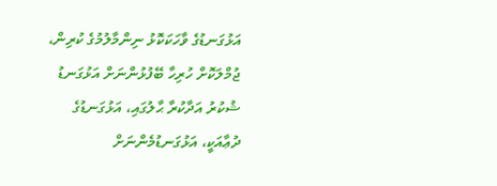އަޅުގަނޑުގެ ވާހަކަކޮޅު ނިންމާލުމުގެ ކުރިން، ޖުމްލަކޮށް ހުރިހާ ބޭފުޅުންނަށް އަޅުގަނޑު ޝުކުރު އަދާކުރާ ޙާލުގައި، އަޅުގަނޑުގެ ދުޢާއަކީ، އަޅުގަނޑުމެންނަށް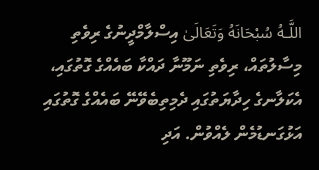اللَّـهُ سُبْحَانَهُ وَتَعَالَىٰ އިސްލާމްދީނުގެ ރިވެތި މިސާލުތައް، ރިވެތި ނަމޫނާ ދައްކާ ބައެއްގެ ގޮތުގައި، އެކަލާނގެ ހިދާޔަތުގައި ދެމިތިބެވޭނޭ ބައެއްގެ ގޮތުގައި އަޅުގަނޑުމެން ލެއްވުން. އަދި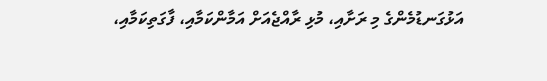އަޅުގަނޑުމެންގެ މި ރަށާއި، މުޅި ރާއްޖެއަށް އަމާންކަމާއި، ފާގަތިކަމާއި،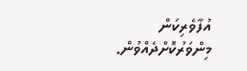އުފާވެރިކަން މިންވަރުކޮށްދެއްވުން.